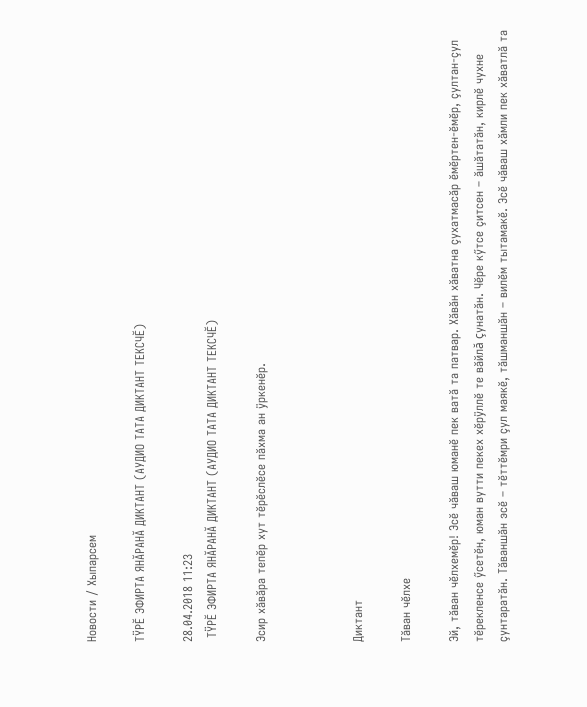Новости / Хыпарсем

ТŸРĔ ЭФИРТА ЯНĂРАНĂ ДИКТАНТ (АУДИО ТАТА ДИКТАНТ ТЕКСЧĔ)

28.04.2018 11:23
 ТŸРĔ ЭФИРТА ЯНĂРАНĂ ДИКТАНТ (АУДИО ТАТА ДИКТАНТ ТЕКСЧĔ)

Эсир хăвăра тепĕр хут тĕрĕслĕсе пăхма ан ÿркенĕр.



Диктант

Тăван чĕлхе

Эй, тăван чĕлхемĕр! Эсĕ чăваш юманĕ пек ватă та патвар. Хăвăн хăватна çухатмасăр ĕмĕртен-ĕмĕр, çултан-çул тĕрекленсе ӳсетĕн, юман вутти пекех хĕрÿллĕ те вăйлă çунатăн. Чĕре кӳтсе çитсен – ăшăтатăн, кирлĕ чухне çунтаратăн. Тăваншăн эсĕ – тĕттĕмри çул маякĕ, тăшманшăн – вилĕм тытамакĕ. Эсĕ чăваш хăмли пек хăватлă та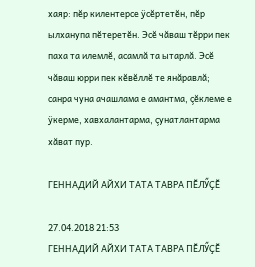хаяр: пĕр килентерсе ÿсĕртетĕн, пĕр ылханупа пĕтеретĕн. Эсĕ чăваш тĕрри пек паха та илемлĕ, асамлă та ытарлă. Эсĕ чăваш юрри пек кĕвĕллĕ те янăравлă; санра чуна ачашлама е амантма, çĕклеме е ÿкерме, хавхалантарма, çунатлантарма хăват пур.

ГЕННАДИЙ АЙХИ ТАТА ТАВРА ПӖЛӲҪӖ

27.04.2018 21:53
ГЕННАДИЙ АЙХИ ТАТА ТАВРА ПӖЛӲҪӖ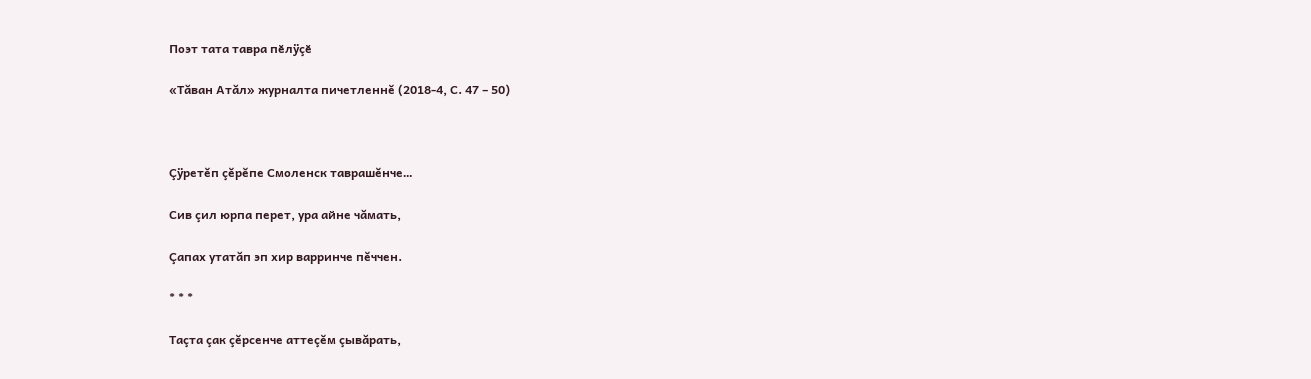Поэт тата тавра пӗлÿçӗ

«Тăван Атăл» журналта пичетленнĕ (2018-4, С. 47 – 50)



Çÿретĕп çĕрĕпе Смоленск таврашĕнче…

Сив çил юрпа перет, ура айне чăмать,

Çапах утатăп эп хир варринче пĕччен.

* * *

Таçта çак çĕрсенче аттеçĕм çывăрать,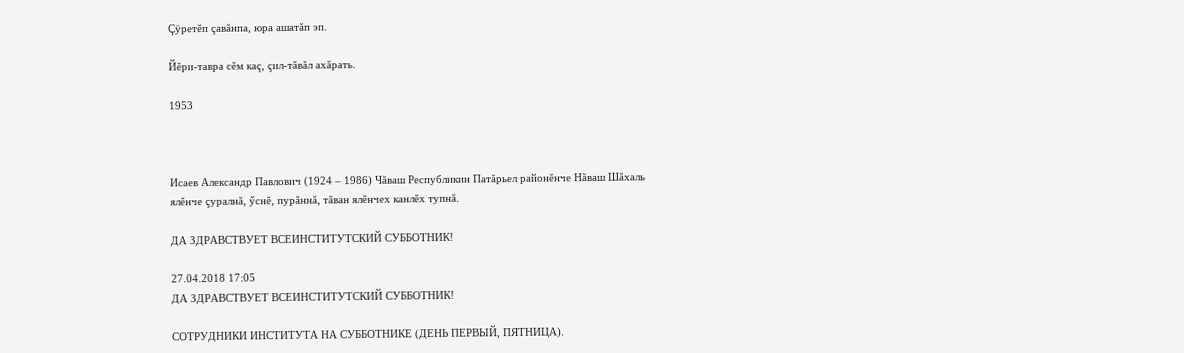Çÿретĕп çавăнпа, юра ашатăп эп.

Йĕри-тавра сĕм каç, çил-тăвăл ахăрать.

1953



Исаев Александр Павлович (1924 – 1986) Чăваш Республикин Патăрьел районĕнче Нăваш Шăхаль ялĕнче çуралнă, ӳснĕ, пурăннă, тăван ялĕнчех канлĕх тупнă.

ДА ЗДРАВСТВУЕТ ВСЕИНСТИТУТСКИЙ СУББОТНИК!

27.04.2018 17:05
ДА ЗДРАВСТВУЕТ ВСЕИНСТИТУТСКИЙ СУББОТНИК!

СОТРУДНИКИ ИНСТИТУТА НА СУББОТНИКЕ (ДЕНЬ ПЕРВЫЙ, ПЯТНИЦА).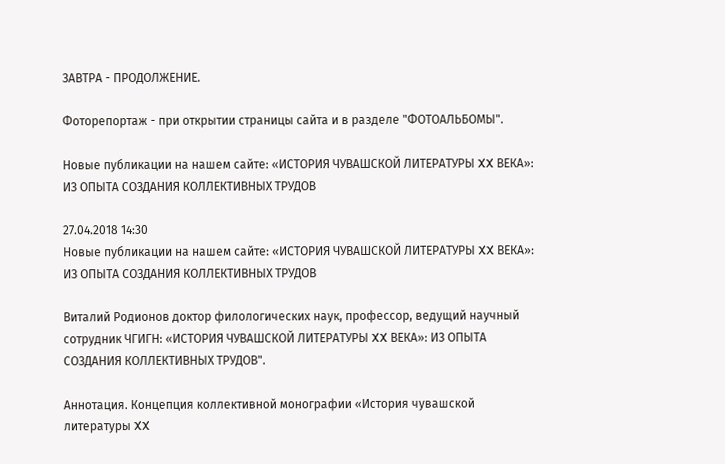ЗАВТРА - ПРОДОЛЖЕНИЕ.

Фоторепортаж - при открытии страницы сайта и в разделе "ФОТОАЛЬБОМЫ".

Новые публикации на нашем сайте: «ИСТОРИЯ ЧУВАШСКОЙ ЛИТЕРАТУРЫ XX ВЕКА»: ИЗ ОПЫТА СОЗДАНИЯ КОЛЛЕКТИВНЫХ ТРУДОВ

27.04.2018 14:30
Новые публикации на нашем сайте: «ИСТОРИЯ ЧУВАШСКОЙ ЛИТЕРАТУРЫ XX ВЕКА»: ИЗ ОПЫТА СОЗДАНИЯ КОЛЛЕКТИВНЫХ ТРУДОВ

Виталий Родионов доктор филологических наук, профессор, ведущий научный сотрудник ЧГИГН: «ИСТОРИЯ ЧУВАШСКОЙ ЛИТЕРАТУРЫ XX ВЕКА»: ИЗ ОПЫТА СОЗДАНИЯ КОЛЛЕКТИВНЫХ ТРУДОВ".

Аннотация. Концепция коллективной монографии «История чувашской литературы XX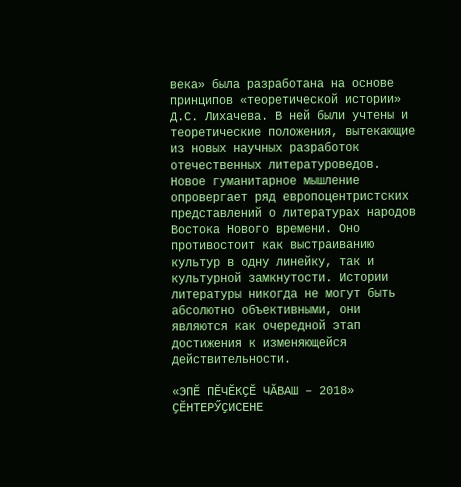века» была разработана на основе принципов «теоретической истории» Д.С. Лихачева. В ней были учтены и теоретические положения, вытекающие из новых научных разработок отечественных литературоведов. Новое гуманитарное мышление опровергает ряд европоцентристских представлений о литературах народов Востока Нового времени. Оно противостоит как выстраиванию культур в одну линейку, так и культурной замкнутости. Истории литературы никогда не могут быть абсолютно объективными, они являются как очередной этап достижения к изменяющейся действительности.

«ЭПӖ ПӖЧӖКҪӖ ЧӐВАШ – 2018» ҪӖНТЕРӲҪИСЕНЕ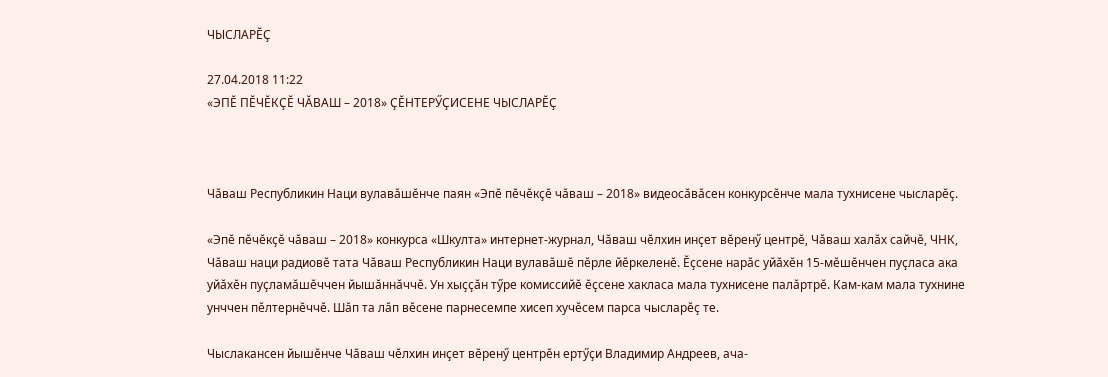ЧЫСЛАРӖҪ

27.04.2018 11:22
«ЭПӖ ПӖЧӖКҪӖ ЧӐВАШ – 2018» ҪӖНТЕРӲҪИСЕНЕ ЧЫСЛАРӖҪ



Чӑваш Республикин Наци вулавӑшӗнче паян «Эпӗ пӗчӗкҫӗ чӑваш – 2018» видеосӑвӑсен конкурсӗнче мала тухнисене чысларӗҫ.

«Эпӗ пӗчӗкҫӗ чӑваш – 2018» конкурса «Шкулта» интернет-журнал, Чӑваш чӗлхин инҫет вӗренӳ центрӗ, Чӑваш халӑх сайчӗ, ЧНК, Чӑваш наци радиовӗ тата Чӑваш Республикин Наци вулавӑшӗ пӗрле йӗркеленӗ. Ӗҫсене нарӑс уйӑхӗн 15-мӗшӗнчен пуҫласа ака уйӑхӗн пуҫламӑшӗччен йышӑннӑччӗ. Ун хыҫҫӑн тӳре комиссийӗ ӗҫсене хакласа мала тухнисене палӑртрӗ. Кам-кам мала тухнине унччен пӗлтернӗччӗ. Шӑп та лӑп вӗсене парнесемпе хисеп хучӗсем парса чысларӗҫ те.

Чыслакансен йышӗнче Чӑваш чӗлхин инҫет вӗренӳ центрӗн ертӳҫи Владимир Андреев, ача-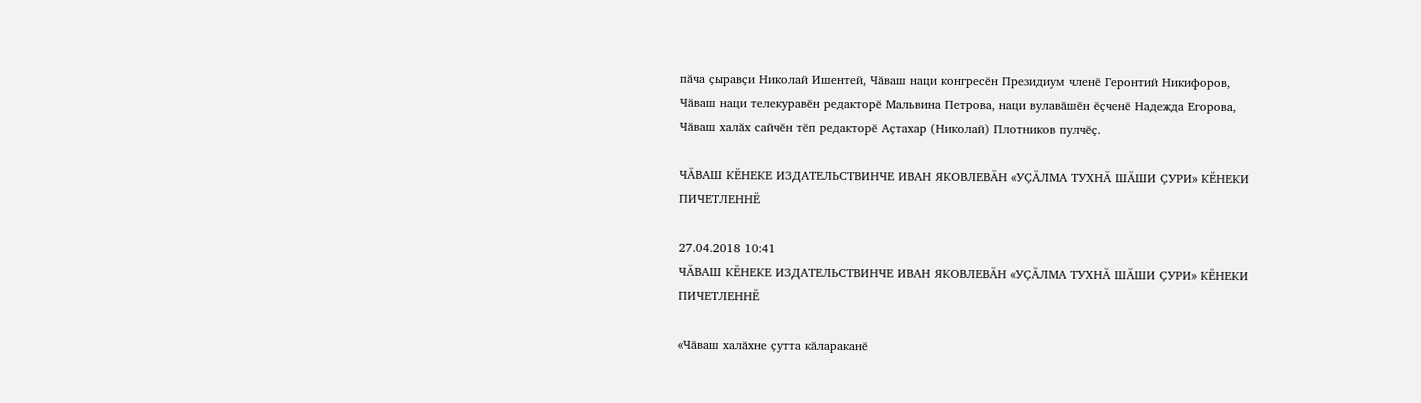пӑча ҫыравҫи Николай Ишентей, Чӑваш наци конгресӗн Президиум членӗ Геронтий Никифоров, Чӑваш наци телекуравӗн редакторӗ Мальвина Петрова, наци вулавӑшӗн ӗҫченӗ Надежда Егорова, Чӑваш халӑх сайчӗн тӗп редакторӗ Аҫтахар (Николай) Плотников пулчӗҫ.

ЧӐВАШ КӖНЕКЕ ИЗДАТЕЛЬСТВИНЧЕ ИВАН ЯКОВЛЕВӐН «УҪӐЛМА ТУХНӐ ШӐШИ ҪУРИ» КӖНЕКИ ПИЧЕТЛЕННӖ

27.04.2018 10:41
ЧӐВАШ КӖНЕКЕ ИЗДАТЕЛЬСТВИНЧЕ ИВАН ЯКОВЛЕВӐН «УҪӐЛМА ТУХНӐ ШӐШИ ҪУРИ» КӖНЕКИ ПИЧЕТЛЕННӖ

«Чӑваш халӑхне ҫутта кӑлараканӗ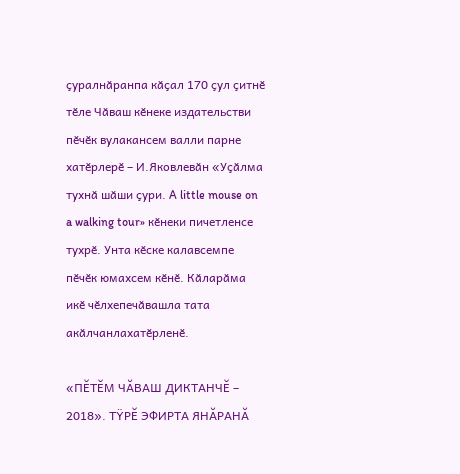ҫуралнӑранпа кӑҫал 170 ҫул ҫитнӗ тӗле Чӑваш кӗнеке издательстви пӗчӗк вулакансем валли парне хатӗрлерӗ – И.Яковлевӑн «Уҫӑлма тухнӑ шӑши ҫури. A little mouse on a walking tour» кӗнеки пичетленсе тухрӗ. Унта кӗске калавсемпе пӗчӗк юмахсем кӗнӗ. Кӑларӑма икӗ чӗлхепечӑвашла тата акӑлчанлахатӗрленӗ.

«ПĔТĔМ ЧĂВАШ ДИКТАНЧĔ – 2018». ТŸРĔ ЭФИРТА ЯНĂРАНĂ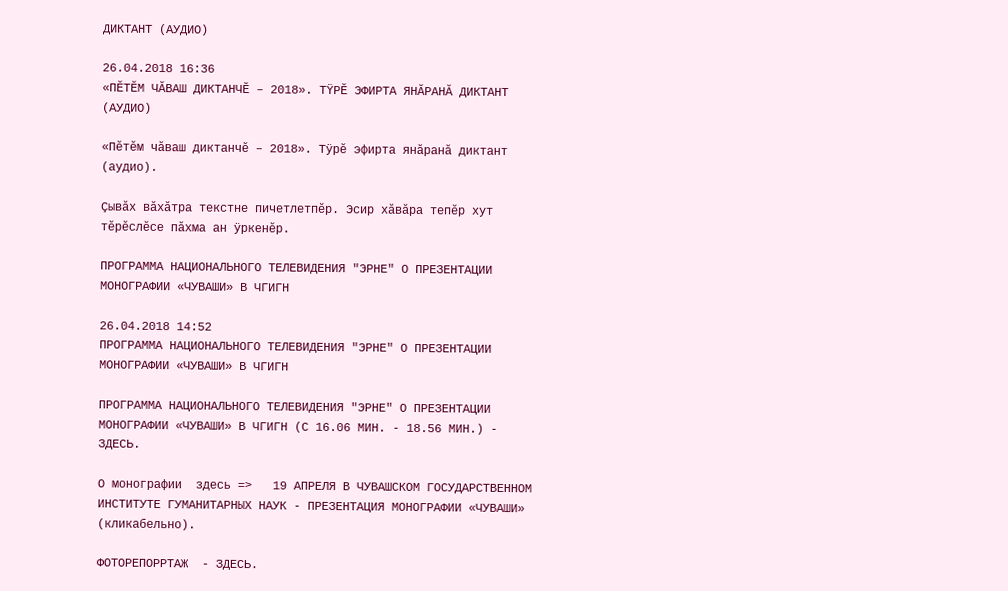ДИКТАНТ (АУДИО)

26.04.2018 16:36
«ПĔТĔМ ЧĂВАШ ДИКТАНЧĔ – 2018». ТŸРĔ ЭФИРТА ЯНĂРАНĂ ДИКТАНТ (АУДИО)

«Пĕтĕм чăваш диктанчĕ – 2018». Тÿрĕ эфирта янăранă диктант (аудио).

Çывăх вăхăтра текстне пичетлетпĕр. Эсир хăвăра тепĕр хут тĕрĕслĕсе пăхма ан ÿркенĕр.

ПРОГРАММА НАЦИОНАЛЬНОГО ТЕЛЕВИДЕНИЯ "ЭРНЕ" О ПРЕЗЕНТАЦИИ МОНОГРАФИИ «ЧУВАШИ» В ЧГИГН

26.04.2018 14:52
ПРОГРАММА НАЦИОНАЛЬНОГО ТЕЛЕВИДЕНИЯ "ЭРНЕ" О ПРЕЗЕНТАЦИИ МОНОГРАФИИ «ЧУВАШИ» В ЧГИГН

ПРОГРАММА НАЦИОНАЛЬНОГО ТЕЛЕВИДЕНИЯ "ЭРНЕ" О ПРЕЗЕНТАЦИИ МОНОГРАФИИ «ЧУВАШИ» В ЧГИГН (С 16.06 МИН. - 18.56 МИН.) - ЗДЕСЬ.

О монографии  здесь =>   19 АПРЕЛЯ В ЧУВАШСКОМ ГОСУДАРСТВЕННОМ ИНСТИТУТЕ ГУМАНИТАРНЫХ НАУК - ПРЕЗЕНТАЦИЯ МОНОГРАФИИ «ЧУВАШИ» (кликабельно).

ФОТОРЕПОРРТАЖ  - ЗДЕСЬ.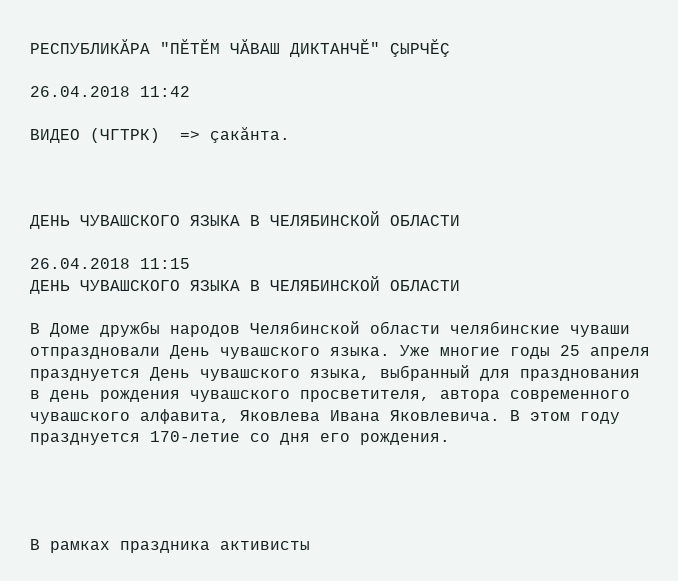РЕСПУБЛИКĂРА "ПĔТĔМ ЧĂВАШ ДИКТАНЧĔ" ÇЫРЧĔÇ

26.04.2018 11:42

ВИДЕО (ЧГТРК)  => çакăнта.



ДЕНЬ ЧУВАШСКОГО ЯЗЫКА В ЧЕЛЯБИНСКОЙ ОБЛАСТИ

26.04.2018 11:15
ДЕНЬ ЧУВАШСКОГО ЯЗЫКА В ЧЕЛЯБИНСКОЙ ОБЛАСТИ

В Доме дружбы народов Челябинской области челябинские чуваши отпраздновали День чувашского языка. Уже многие годы 25 апреля празднуется День чувашского языка, выбранный для празднования в день рождения чувашского просветителя, автора современного чувашского алфавита, Яковлева Ивана Яковлевича. В этом году празднуется 170-летие со дня его рождения.




В рамках праздника активисты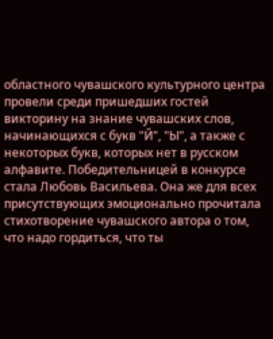областного чувашского культурного центра провели среди пришедших гостей викторину на знание чувашских слов, начинающихся с букв "Й", "Ы", а также с некоторых букв, которых нет в русском алфавите. Победительницей в конкурсе стала Любовь Васильева. Она же для всех присутствующих эмоционально прочитала стихотворение чувашского автора о том, что надо гордиться, что ты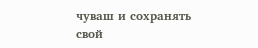чуваш и сохранять свой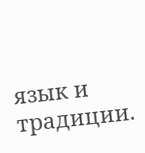язык и традиции.